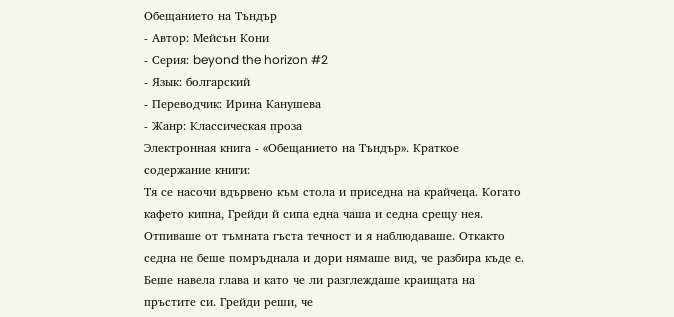Обещанието на Тъндър
- Автор: Мейсън Кони
- Серия: beyond the horizon #2
- Язык: болгарский
- Переводчик: Ирина Канушева
- Жанр: Классическая проза
Электронная книга - «Обещанието на Тъндър». Краткое содержание книги:
Тя се насочи вдървено към стола и приседна на крайчеца. Когато кафето кипна, Грейди й сипа една чаша и седна срещу нея. Отпиваше от тъмната гъста течност и я наблюдаваше. Откакто седна не беше помръднала и дори нямаше вид, че разбира къде е. Беше навела глава и като че ли разглеждаше краищата на пръстите си. Грейди реши, че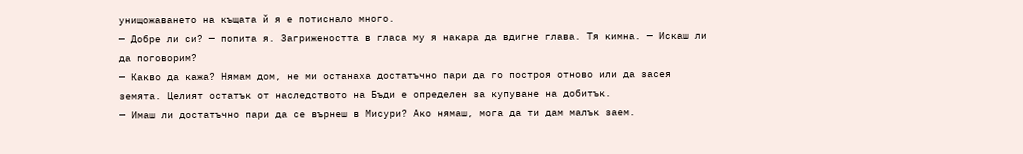унищожаването на къщата й я е потиснало много.
— Добре ли си? — попита я. Загрижеността в гласа му я накара да вдигне глава. Тя кимна. — Искаш ли да поговорим?
— Какво да кажа? Нямам дом, не ми останаха достатъчно пари да го построя отново или да засея земята. Целият остатък от наследството на Бъди е определен за купуване на добитък.
— Имаш ли достатъчно пари да се върнеш в Мисури? Ако нямаш, мога да ти дам малък заем.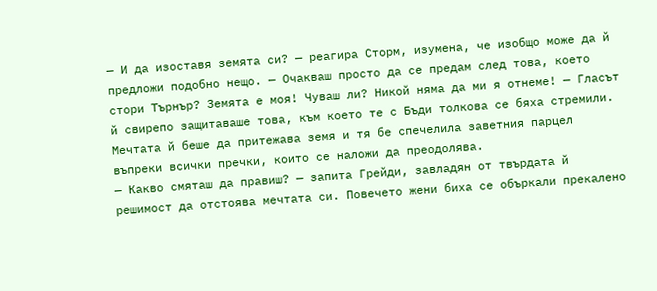— И да изоставя земята си? — реагира Сторм, изумена, че изобщо може да й предложи подобно нещо. — Очакваш просто да се предам след това, което стори Търнър? Земята е моя! Чуваш ли? Никой няма да ми я отнеме! — Гласът й свирепо защитаваше това, към което те с Бъди толкова се бяха стремили. Мечтата й беше да притежава земя и тя бе спечелила заветния парцел въпреки всички пречки, които се наложи да преодолява.
— Какво смяташ да правиш? — запита Грейди, завладян от твърдата й решимост да отстоява мечтата си. Повечето жени биха се объркали прекалено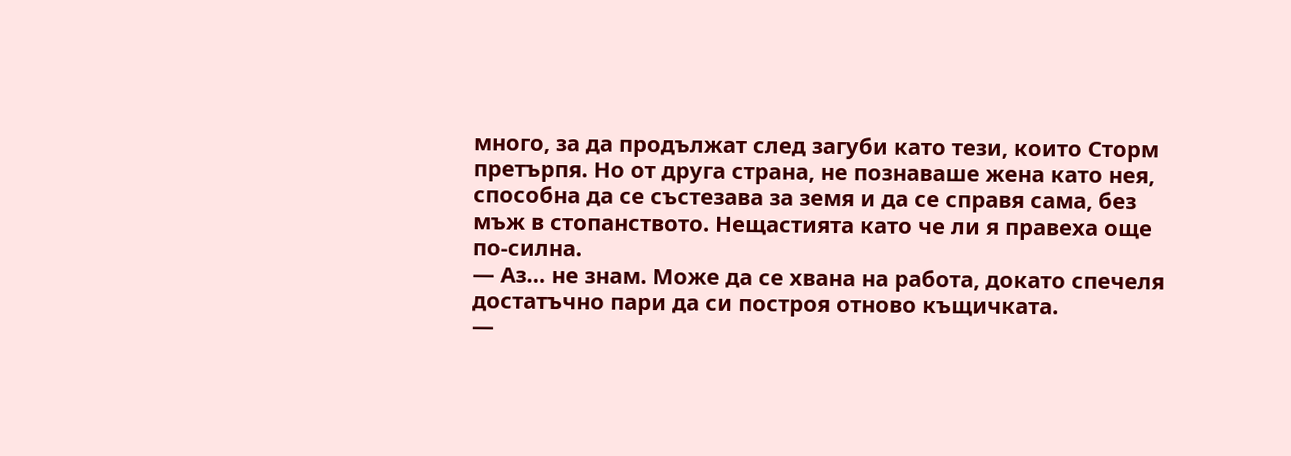много, за да продължат след загуби като тези, които Сторм претърпя. Но от друга страна, не познаваше жена като нея, способна да се състезава за земя и да се справя сама, без мъж в стопанството. Нещастията като че ли я правеха още по-силна.
— Аз… не знам. Може да се хвана на работа, докато спечеля достатъчно пари да си построя отново къщичката.
—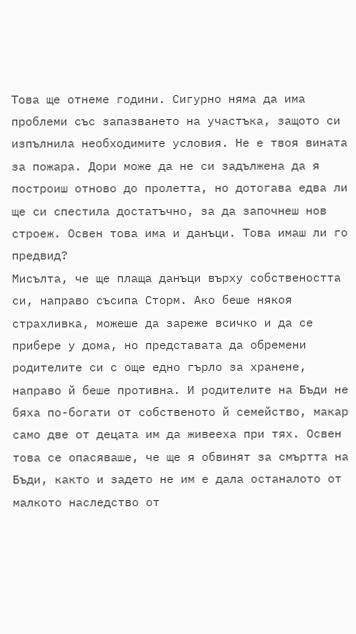Това ще отнеме години. Сигурно няма да има проблеми със запазването на участъка, защото си изпълнила необходимите условия. Не е твоя вината за пожара. Дори може да не си задължена да я построиш отново до пролетта, но дотогава едва ли ще си спестила достатъчно, за да започнеш нов строеж. Освен това има и данъци. Това имаш ли го предвид?
Мисълта, че ще плаща данъци върху собствеността си, направо съсипа Сторм. Ако беше някоя страхливка, можеше да зареже всичко и да се прибере у дома, но представата да обремени родителите си с още едно гърло за хранене, направо й беше противна. И родителите на Бъди не бяха по-богати от собственото й семейство, макар само две от децата им да живееха при тях. Освен това се опасяваше, че ще я обвинят за смъртта на Бъди, както и задето не им е дала останалото от малкото наследство от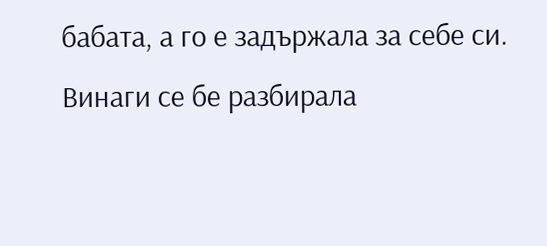бабата, а го е задържала за себе си. Винаги се бе разбирала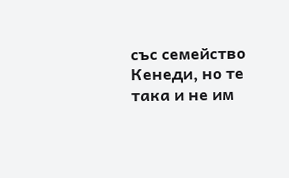със семейство Кенеди, но те така и не им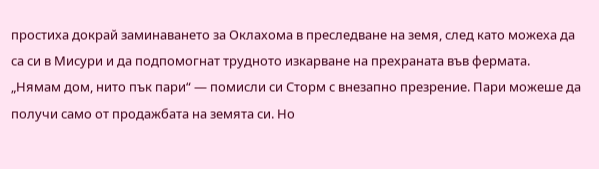простиха докрай заминаването за Оклахома в преследване на земя, след като можеха да са си в Мисури и да подпомогнат трудното изкарване на прехраната във фермата.
„Нямам дом, нито пък пари“ — помисли си Сторм с внезапно презрение. Пари можеше да получи само от продажбата на земята си. Но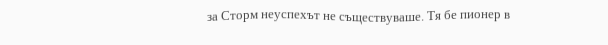за Сторм неуспехът не съществуваше. Тя бе пионер в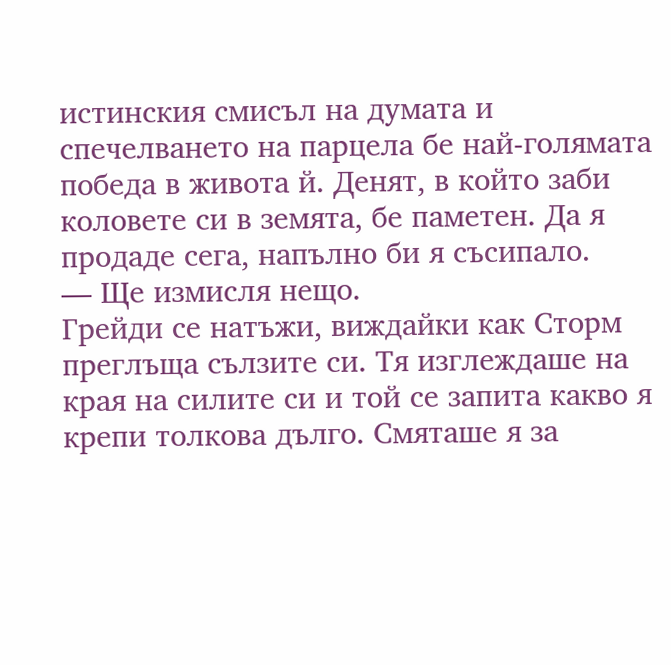истинския смисъл на думата и спечелването на парцела бе най-голямата победа в живота й. Денят, в който заби коловете си в земята, бе паметен. Да я продаде сега, напълно би я съсипало.
— Ще измисля нещо.
Грейди се натъжи, виждайки как Сторм преглъща сълзите си. Тя изглеждаше на края на силите си и той се запита какво я крепи толкова дълго. Смяташе я за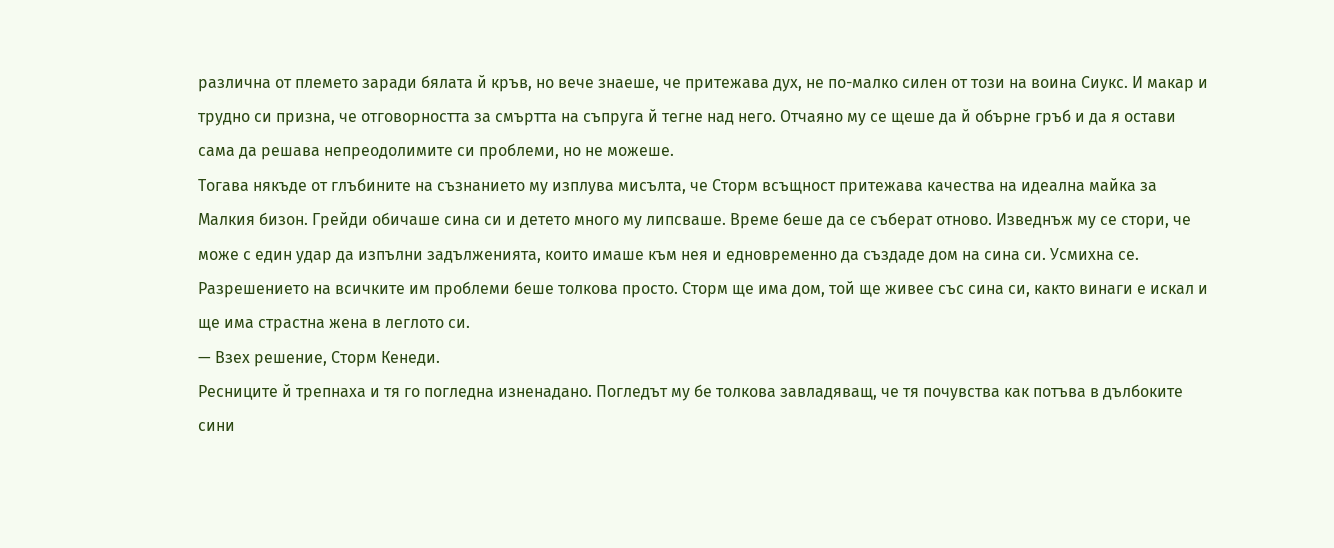различна от племето заради бялата й кръв, но вече знаеше, че притежава дух, не по-малко силен от този на воина Сиукс. И макар и трудно си призна, че отговорността за смъртта на съпруга й тегне над него. Отчаяно му се щеше да й обърне гръб и да я остави сама да решава непреодолимите си проблеми, но не можеше.
Тогава някъде от глъбините на съзнанието му изплува мисълта, че Сторм всъщност притежава качества на идеална майка за Малкия бизон. Грейди обичаше сина си и детето много му липсваше. Време беше да се съберат отново. Изведнъж му се стори, че може с един удар да изпълни задълженията, които имаше към нея и едновременно да създаде дом на сина си. Усмихна се. Разрешението на всичките им проблеми беше толкова просто. Сторм ще има дом, той ще живее със сина си, както винаги е искал и ще има страстна жена в леглото си.
— Взех решение, Сторм Кенеди.
Ресниците й трепнаха и тя го погледна изненадано. Погледът му бе толкова завладяващ, че тя почувства как потъва в дълбоките сини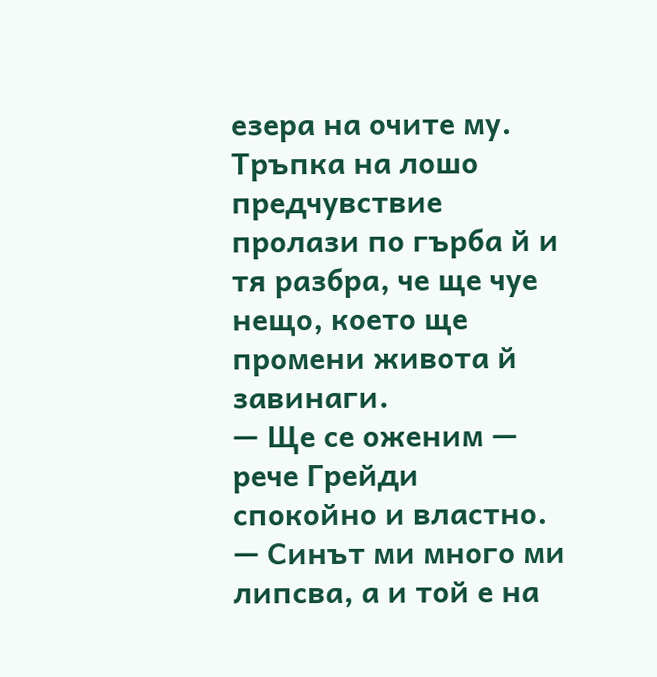езера на очите му. Тръпка на лошо предчувствие пролази по гърба й и тя разбра, че ще чуе нещо, което ще промени живота й завинаги.
— Ще се оженим — рече Грейди спокойно и властно. — Синът ми много ми липсва, а и той е на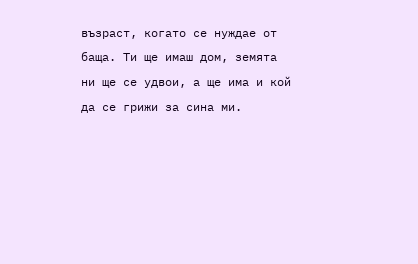възраст, когато се нуждае от баща. Ти ще имаш дом, земята ни ще се удвои, а ще има и кой да се грижи за сина ми.